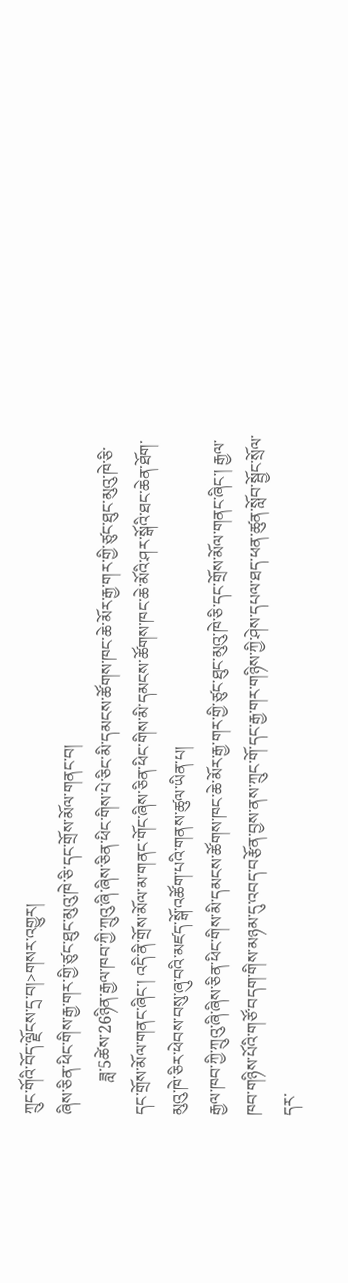ཀྲུང་གོའི་བོད་ལྗོངས་དྲ་བ།>གསར་འགྱུར།
ཞིས་ཅིན་ཕིང་གིས་རྒྱ་གར་གྱི་ཙུང་ཐུང་མུའུ་ཁེ་ཅི་དང་གྲོས་མོལ་གནང་བ།
        ཟླ་5ཚེས་26ཉིན་རྒྱལ་ཁབ་ཀྱི་ཀྲུའུ་ཞི་ཞིས་ཅིན་ཕིང་གིས་པེ་ཅིང་མི་དམངས་ཚོགས་ཁང་ཆེ་མོར་རྒྱ་གར་གྱི་ཙུང་ཐུང་མུའུ་ཁེ་ཅི་དང་གྲོས་མོལ་གནང་ཞིང་། འདི་ནི་གྲོས་མོལ་མ་གནང་གོང་ཞིས་ཅིན་ཕིང་གིས་མི་དམངས་ཚོགས་ཁང་ཆེ་མོའི་ཤར་སྒོའི་ཐང་ཆེན་ཐོག་མུའུ་ཁེ་ཅིར་ཕེབས་བསུ་ཞུ་བའི་མཛད་སྒོ་འཚོག་པའི་གནས་ཚུལ་ཡིན་པ།
རྒྱལ་ཁབ་ཀྱི་ཀྲུའུ་ཞི་ཞིས་ཅིན་ཕིང་གིས་མི་དམངས་ཚོགས་ཁང་ཆེ་མོར་རྒྱ་གར་གྱི་ཙུང་ཐུང་མུའུ་ཁེ་ཅི་དང་གྲོས་མོལ་གནང་ཞིང་། རྒྱལ་ཁབ་གཉིས་པོའི་གཙོ་བདག་གིས་མཉམ་དུ་འབད་བརྩོན་བྱས་ནས་ཀྲུང་གོ་དང་རྒྱ་གར་གཉིས་ཀྱི་ཤེས་དཔལ་ཐད་ཕན་ཚུན་སློབ་སྦྱོང་སྲོལ་དར་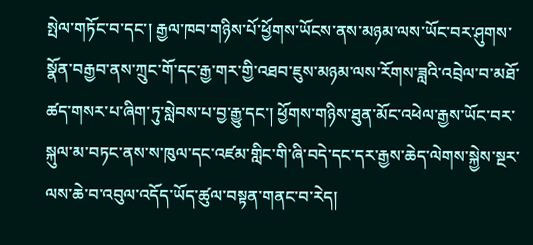སྤེལ་གཏོང་བ་དང་། རྒྱལ་ཁབ་གཉིས་པོ་ཕྱོགས་ཡོངས་ནས་མཉམ་ལས་ཡོང་བར་ཤུགས་སྣོན་བརྒྱབ་ནས་ཀྲུང་གོ་དང་རྒྱ་གར་གྱི་འཐབ་ཇུས་མཉམ་ལས་རོགས་ཟླའི་འབྲེལ་བ་མཐོ་ཚད་གསར་པ་ཞིག་ཏུ་སླེབས་པ་བྱ་རྒྱུ་དང་། ཕྱོགས་གཉིས་ཐུན་མོང་འཕེལ་རྒྱས་ཡོང་བར་སྐུལ་མ་བཏང་ནས་ས་ཁུལ་དང་འཛམ་གླིང་གི་ཞི་བདེ་དང་དར་རྒྱས་ཆེད་ལེགས་སྐྱེས་སྔར་ལས་ཆེ་བ་འབུལ་འདོད་ཡོད་ཚུལ་བསྟན་གནང་བ་རེད།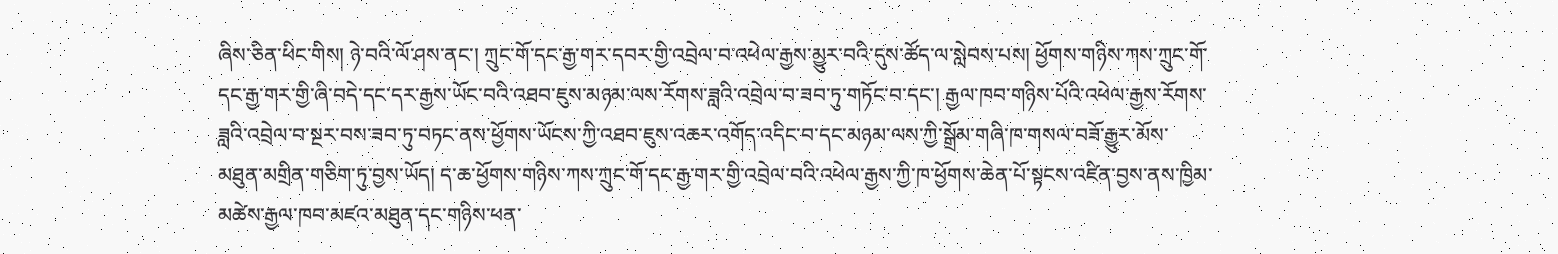ཞིས་ཅིན་ཕིང་གིས། ཉེ་བའི་ལོ་ཤས་ནང་། ཀྲུང་གོ་དང་རྒྱ་གར་དབར་གྱི་འབྲེལ་བ་འཕེལ་རྒྱས་མྱུར་བའི་དུས་ཚོད་ལ་སླེབས་པས། ཕྱོགས་གཉིས་ཀས་ཀྲུང་གོ་དང་རྒྱ་གར་གྱི་ཞི་བདེ་དང་དར་རྒྱས་ཡོང་བའི་འཐབ་ཇུས་མཉམ་ལས་རོགས་ཟླའི་འབྲེལ་བ་ཟབ་ཏུ་གཏོང་བ་དང་། རྒྱལ་ཁབ་གཉིས་པོའི་འཕེལ་རྒྱས་རོགས་ཟླའི་འབྲེལ་བ་སྔར་བས་ཟབ་ཏུ་བཏང་ནས་ཕྱོགས་ཡོངས་ཀྱི་འཐབ་ཇུས་འཆར་འགོད་འདིང་བ་དང་མཉམ་ལས་ཀྱི་སྒྲོམ་གཞི་ཁ་གསལ་བཟོ་རྒྱུར་མོས་མཐུན་མགྲིན་གཅིག་ཏུ་བྱས་ཡོད། ད་ཆ་ཕྱོགས་གཉིས་ཀས་ཀྲུང་གོ་དང་རྒྱ་གར་གྱི་འབྲེལ་བའི་འཕེལ་རྒྱས་ཀྱི་ཁ་ཕྱོགས་ཆེན་པོ་སྟངས་འཛིན་བྱས་ནས་ཁྱིམ་མཚེས་རྒྱལ་ཁབ་མཛའ་མཐུན་དང་གཉིས་ཕན་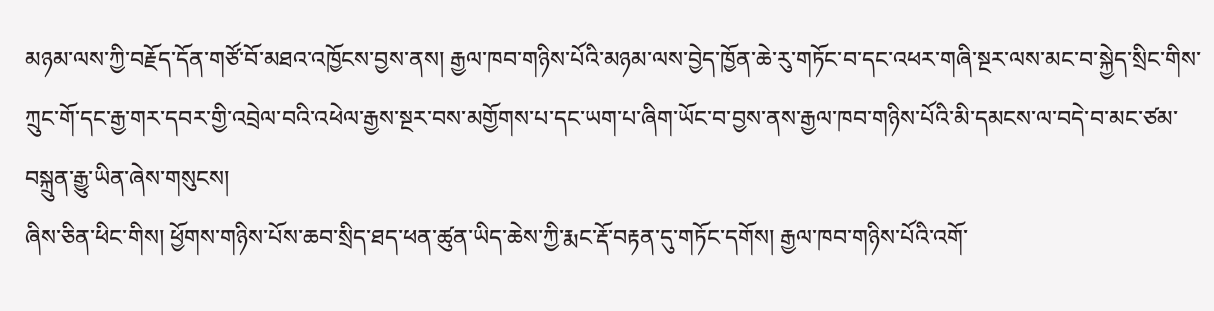མཉམ་ལས་ཀྱི་བརྗོད་དོན་གཙོ་བོ་མཐའ་འཁྱོངས་བྱས་ནས། རྒྱལ་ཁབ་གཉིས་པོའི་མཉམ་ལས་བྱེད་ཁྱོན་ཆེ་རུ་གཏོང་བ་དང་འཕར་གཞི་སྔར་ལས་མང་བ་སྐྱེད་སྲིང་གིས་ཀྲུང་གོ་དང་རྒྱ་གར་དབར་གྱི་འབྲེལ་བའི་འཕེལ་རྒྱས་སྔར་བས་མགྱོགས་པ་དང་ཡག་པ་ཞིག་ཡོང་བ་བྱས་ནས་རྒྱལ་ཁབ་གཉིས་པོའི་མི་དམངས་ལ་བདེ་བ་མང་ཙམ་བསྐྲུན་རྒྱུ་ཡིན་ཞེས་གསུངས།
ཞིས་ཅིན་ཕིང་གིས། ཕྱོགས་གཉིས་པོས་ཆབ་སྲིད་ཐད་ཕན་ཚུན་ཡིད་ཆེས་ཀྱི་རྨང་རྡོ་བརྟན་དུ་གཏོང་དགོས། རྒྱལ་ཁབ་གཉིས་པོའི་འགོ་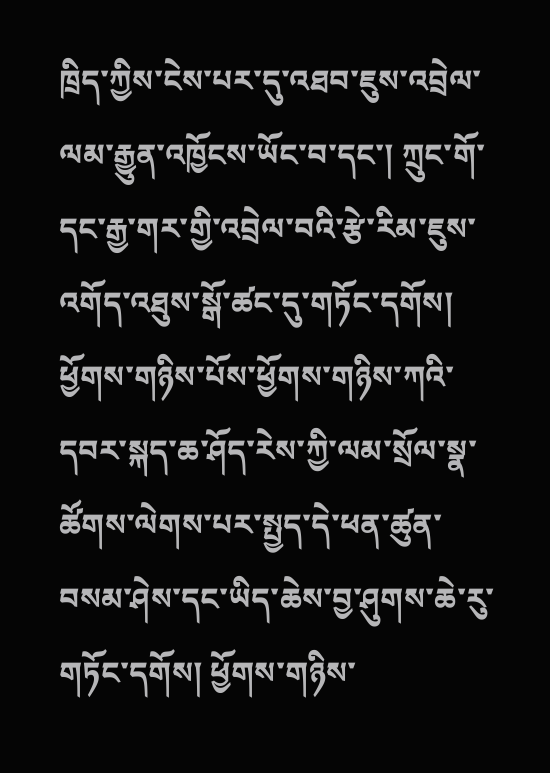ཁྲིད་ཀྱིས་ངེས་པར་དུ་འཐབ་ཇུས་འབྲེལ་ལམ་རྒྱུན་འཁྱོངས་ཡོང་བ་དང་། ཀྲུང་གོ་དང་རྒྱ་གར་གྱི་འབྲེལ་བའི་རྩེ་རིམ་ཇུས་འགོད་འཐུས་སྒོ་ཚང་དུ་གཏོང་དགོས། ཕྱོགས་གཉིས་པོས་ཕྱོགས་གཉིས་ཀའི་དབར་སྐད་ཆ་ཤོད་རེས་ཀྱི་ལམ་སྲོལ་སྣ་ཚོགས་ལེགས་པར་སྤྱད་དེ་ཕན་ཚུན་བསམ་ཤེས་དང་ཡིད་ཆེས་བྱ་ཤུགས་ཆེ་རུ་གཏོང་དགོས། ཕྱོགས་གཉིས་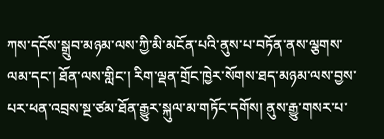ཀས་དངོས་སྒྲུབ་མཉམ་ལས་ཀྱི་མི་མངོན་པའི་ནུས་པ་བཏོན་ནས་ལྕགས་ལམ་དང་། ཐོན་ལས་གླིང་། རིག་ལྡན་གྲོང་ཁྱེར་སོགས་ཐད་མཉམ་ལས་བྱས་པར་ཕན་འབྲས་སྔ་ཙམ་ཐོན་རྒྱུར་སྐུལ་མ་གཏོང་དགོས། ནུས་རྒྱུ་གསར་པ་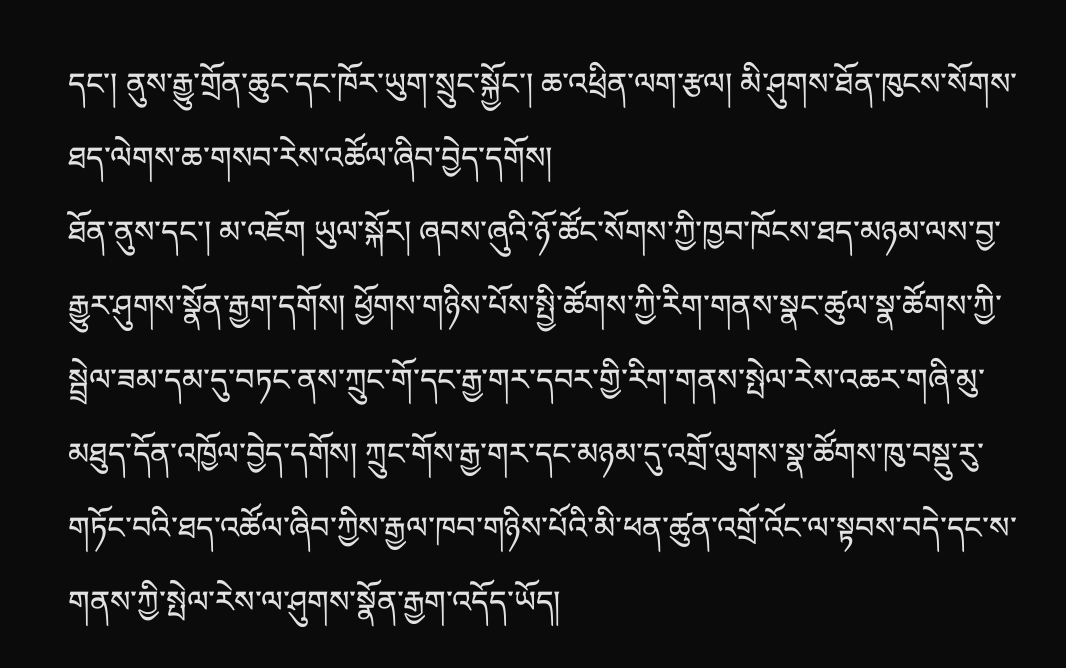དང་། ནུས་རྒྱུ་གྲོན་ཆུང་དང་ཁོར་ཡུག་སྲུང་སྐྱོང་། ཆ་འཕྲིན་ལག་རྩལ། མི་ཤུགས་ཐོན་ཁུངས་སོགས་ཐད་ལེགས་ཆ་གསབ་རེས་འཚོལ་ཞིབ་བྱེད་དགོས།
ཐོན་ནུས་དང་། མ་འཇོག ཡུལ་སྐོར། ཞབས་ཞུའི་ཉོ་ཚོང་སོགས་ཀྱི་ཁྱབ་ཁོངས་ཐད་མཉམ་ལས་བྱ་རྒྱུར་ཤུགས་སྣོན་རྒྱག་དགོས། ཕྱོགས་གཉིས་པོས་སྤྱི་ཚོགས་ཀྱི་རིག་གནས་སྣང་ཚུལ་སྣ་ཚོགས་ཀྱི་སྦྲེལ་ཟམ་དམ་དུ་བཏང་ནས་ཀྲུང་གོ་དང་རྒྱ་གར་དབར་གྱི་རིག་གནས་སྤེལ་རེས་འཆར་གཞི་མུ་མཐུད་དོན་འཁྱོལ་བྱེད་དགོས། ཀྲུང་གོས་རྒྱ་གར་དང་མཉམ་དུ་འགྲོ་ལུགས་སྣ་ཚོགས་ཁུ་བསྡུ་རུ་གཏོང་བའི་ཐད་འཚོལ་ཞིབ་ཀྱིས་རྒྱལ་ཁབ་གཉིས་པོའི་མི་ཕན་ཚུན་འགྲོ་འོང་ལ་སྟབས་བདེ་དང་ས་གནས་ཀྱི་སྤེལ་རེས་ལ་ཤུགས་སྣོན་རྒྱག་འདོད་ཡོད།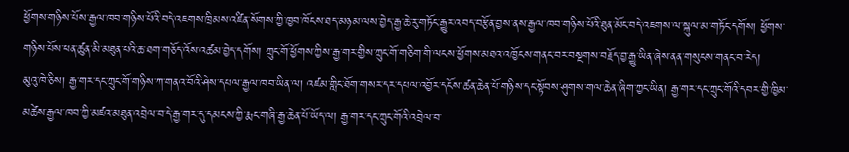ཕྱོགས་གཉིས་པོས་རྒྱལ་ཁབ་གཉིས་པོའི་བདེ་འཇགས་ཁྲིམས་འཛིན་སོགས་ཀྱི་ཁྱབ་ཁོངས་ཐད་མཉམ་ལས་བྱེད་རྒྱ་ཆེ་རུ་གཏོང་རྒྱུར་འབད་བརྩོན་བྱས་ནས་རྒྱལ་ཁབ་གཉིས་པོའི་ཐུན་མོང་བདེ་འཇགས་ལ་སྐུལ་མ་གཏོང་དགོས། ཕྱོགས་གཉིས་པོས་ཕན་ཚུན་མི་མཐུན་པའི་ཆ་ཐག་གཅོད་འོས་འཚམ་བྱེད་དགོས། ཀྲུང་གོ་ཕྱོགས་ཀྱིས་རྒྱ་གར་གྱིས་ཀྲུང་གོ་གཅིག་གི་ལངས་ཕྱོགས་མཐའ་འཁྱོངས་གནང་བར་བསྔགས་བརྗོད་བྱ་རྒྱུ་ཡིན་ཞེས་ནན་གསུངས་གནང་བ་རེད།
མུའུ་ཁེ་ཅིས། རྒྱ་གར་དང་ཀྲུང་གོ་གཉིས་ཀ་གནའ་བོའི་ཤེས་དཔལ་རྒྱལ་ཁབ་ཡིན་ལ། འཛམ་གླིང་ཐོག་གསར་དར་དཔལ་འབྱོར་དངོས་ཚན་ཆེན་པོ་གཉིས་དང་སྟོབས་ཤུགས་གལ་ཆེན་ཞིག་ཀྱང་ཡིན། རྒྱ་གར་དང་ཀྲུང་གོའི་དབར་གྱི་ཁྱིམ་མཚེས་རྒྱལ་ཁབ་ཀྱི་མཛའ་མཐུན་འབྲེལ་བ་དེ་རྒྱ་གར་དུ་དམངས་ཀྱི་རྨང་གཞི་རྒྱ་ཆེན་པོ་ཡོད་ལ། རྒྱ་གར་དང་ཀྲུང་གོའི་འབྲེལ་བ་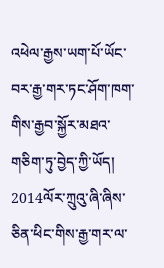འཕེལ་རྒྱས་ཡག་པོ་ཡོང་བར་རྒྱ་གར་ཏང་ཤོག་ཁག་གིས་རྒྱབ་སྐྱོར་མཐའ་གཅིག་ཏུ་བྱེད་ཀྱི་ཡོད།
2014ལོར་ཀྲུའུ་ཞི་ཞིས་ཅིན་ཕིང་གིས་རྒྱ་གར་ལ་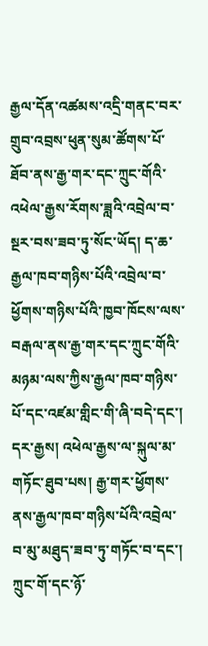རྒྱལ་དོན་འཚམས་འདྲི་གནང་བར་གྲུབ་འབྲས་ཕུན་སུམ་ཚོགས་པོ་ཐོབ་ནས་རྒྱ་གར་དང་ཀྲུང་གོའི་འཕེལ་རྒྱས་རོགས་ཟླའི་འབྲེལ་བ་སྔར་བས་ཟབ་ཏུ་སོང་ཡོད། ད་ཆ་རྒྱལ་ཁབ་གཉིས་པོའི་འབྲེལ་བ་ཕྱོགས་གཉིས་པོའི་ཁྱབ་ཁོངས་ལས་བརྒལ་ནས་རྒྱ་གར་དང་ཀྲུང་གོའི་མཉམ་ལས་ཀྱིས་རྒྱལ་ཁབ་གཉིས་པོ་དང་འཛམ་གླིང་གི་ཞི་བདེ་དང་། དར་རྒྱས། འཕེལ་རྒྱས་ལ་སྐུལ་མ་གཏོང་ཐུབ་པས། རྒྱ་གར་ཕྱོགས་ནས་རྒྱལ་ཁབ་གཉིས་པོའི་འབྲེལ་བ་མུ་མཐུད་ཟབ་ཏུ་གཏོང་བ་དང་། ཀྲུང་གོ་དང་ཉོ་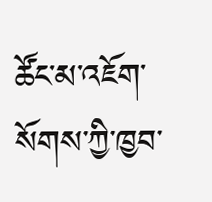ཚོང་མ་འཇོག་སོགས་ཀྱི་ཁྱབ་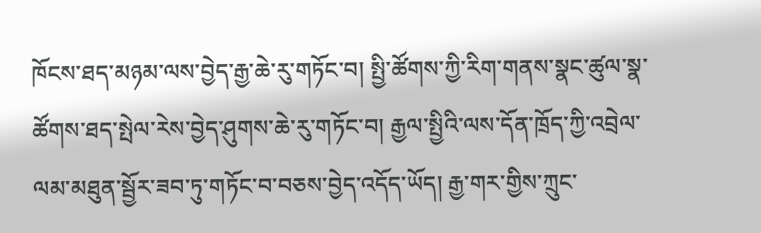ཁོངས་ཐད་མཉམ་ལས་བྱེད་རྒྱ་ཆེ་རུ་གཏོང་བ། སྤྱི་ཚོགས་ཀྱི་རིག་གནས་སྣང་ཚུལ་སྣ་ཚོགས་ཐད་སྤེལ་རེས་བྱེད་ཤུགས་ཆེ་རུ་གཏོང་བ། རྒྱལ་སྤྱིའི་ལས་དོན་ཁྲོད་ཀྱི་འབྲེལ་ལམ་མཐུན་སྦྱོར་ཟབ་ཏུ་གཏོང་བ་བཅས་བྱེད་འདོད་ཡོད། རྒྱ་གར་གྱིས་ཀྲུང་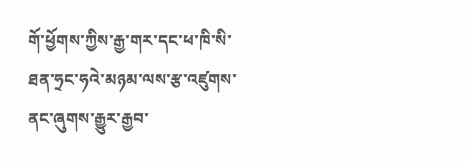གོ་ཕྱོགས་ཀྱིས་རྒྱ་གར་དང་ཕ་ཁི་སི་ཐན་ཧྲང་ཧའེ་མཉམ་ལས་རྩ་འཛུགས་ནང་ཞུགས་རྒྱུར་རྒྱབ་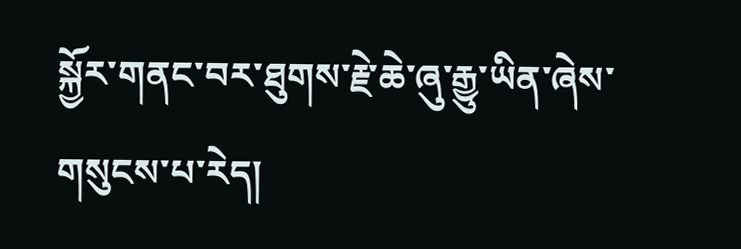སྐྱོར་གནང་བར་ཐུགས་རྗེ་ཆེ་ཞུ་རྒྱུ་ཡིན་ཞེས་གསུངས་པ་རེད།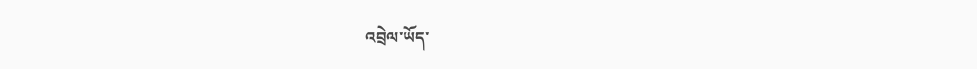འབྲེལ་ཡོད་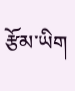རྩོམ་ཡིག